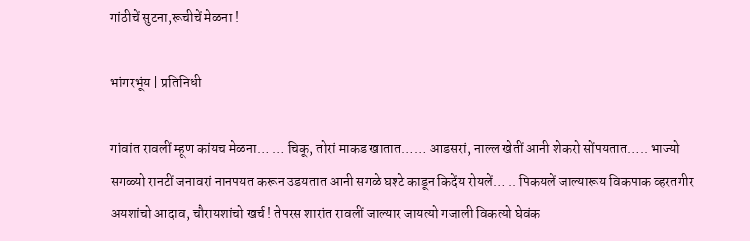गांठीचें सुटना,रूचीचें मेळना !

भांगरभूंय | प्रतिनिधी

गांवांत रावलीं म्हूण कांयच मेळना… … चिकू, तोरां माकड खातात…… आडसरां, नाल्ल खेतीं आनी शेकरो सोंपयतात….. भाज्यो सगळ्यो रानटीं जनावरां नानपयत करून उडयतात आनी सगळे घश्टे काडून किदेंय रोयलें… .. पिकयलें जाल्यारूय विकपाक व्हरतगीर अयशांचो आदाव, चौरायशांचो खर्च ! तेपरस शारांत रावलीं जाल्यार जायत्यो गजाली विकत्यो घेवंक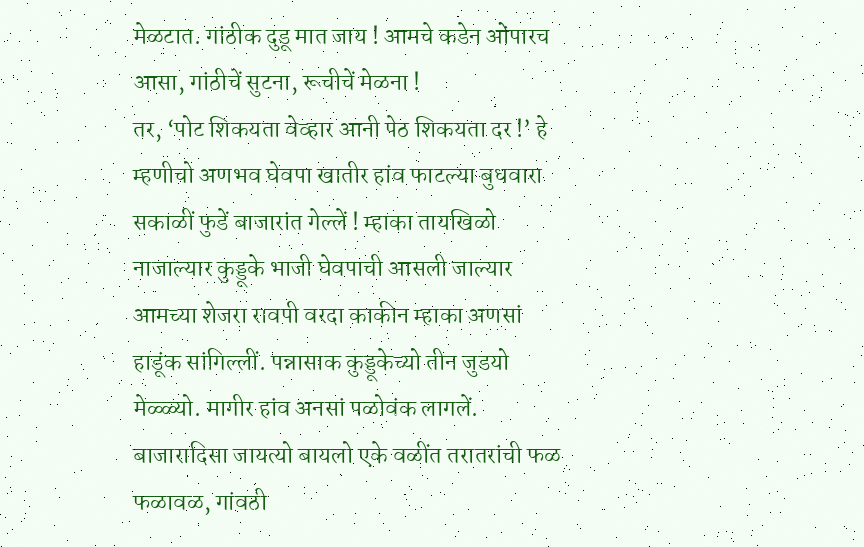मेळटात. गांठीक दुडू मात जाय ! आमचे कडेन ओंपारच आसा, गांठीचें सुटना, रूचीचें मेळना !
तर, ‘पोट शिकयता वेव्हार आनी पेठ शिकयता दर !’ हे म्हणीचो अणभव घेवपा खातीर हांव फाटल्या बुधवारा सकाळीं फुडें बाजारांत गेल्लें ! म्हाका तायखिळो नाजाल्यार कुड्डूके भाजी घेवपाची आसली जाल्यार आमच्या शेजरा रावपी वरदा काकीन म्हाका अणसां हाडूंक सांगिल्लीं. पन्नासाक कुड्डूकेच्यो तीन जुडयो मेळ्ळ्यो. मागीर हांव अनसां पळोवंक लागलें. बाजारादिसा जायत्यो बायलो एके वळींत तरातरांची फळ फळावळ, गांवठी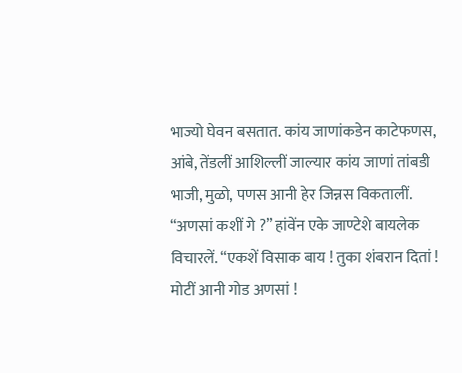भाज्यो घेवन बसतात. कांय जाणांकडेन काटेफणस, आंबे, तेंडलीं आशिल्लीं जाल्यार कांय जाणां तांबडी भाजी, मुळो, पणस आनी हेर जिन्नस विकतालीं.
“अणसां कशीं गे ?” हांवेंन एके जाण्टेशे बायलेक विचारलें. “एकशें विसाक बाय ! तुका शंबरान दितां ! मोटीं आनी गोड अणसां !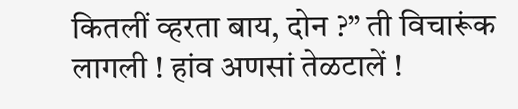कितलीं व्हरता बाय, दोन ?” ती विचारूंक लागली ! हांव अणसां तेळटालें !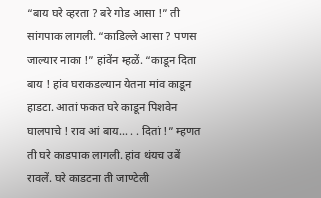“बाय घरे व्हरता ? बरे गोड आसा !” ती सांगपाक लागली. “काडिल्ले आसा ? पणस जाल्यार नाका !” हांवेंन म्हळें. “काडून दिता बाय ! हांव घराकडल्यान येतना मांव काडून हाडटा. आतां फकत घरे काडून पिशवेन घालपाचे ! राव आं बाय… . . दितां !” म्हणत ती घरे काडपाक लागली. हांव थंयच उबें रावलें. घरे काडटना ती जाण्टेली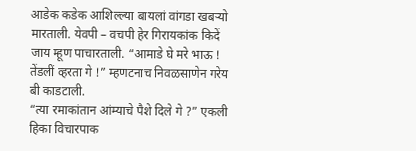आडेक कडेक आशिल्ल्या बायलां वांगडा खबऱ्यो मारताली. येवपी – वचपी हेर गिरायकांक किदें जाय म्हूण पाचारताली. “आमाडे घे मरे भाऊ ! तेंडलीं व्हरता गे !” म्हणटनाच निवळसाणेन गरेय बी काडटाली.
“त्या रमाकांतान आंम्याचे पैशे दिले गे ?” एकली हिका विचारपाक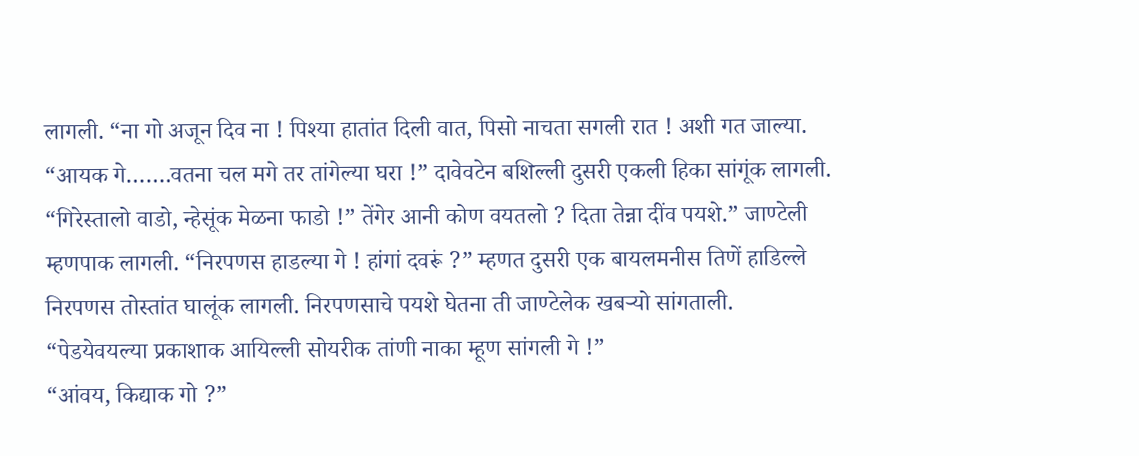लागली. “ना गो अजून दिव ना ! पिश्या हातांत दिली वात, पिसो नाचता सगली रात ! अशी गत जाल्या. “आयक गे…….वतना चल मगे तर तांगेल्या घरा !” दावेवटेन बशिल्ली दुसरी एकली हिका सांगूंक लागली. “गिरेस्तालो वाडो, न्हेसूंक मेळना फाडो !” तेंगेर आनी कोण वयतलो ? दिता तेन्ना दींव पयशे.” जाण्टेली म्हणपाक लागली. “निरपणस हाडल्या गे ! हांगां दवरूं ?” म्हणत दुसरी एक बायलमनीस तिणें हाडिल्ले निरपणस तोस्तांत घालूंक लागली. निरपणसाचे पयशे घेतना ती जाण्टेलेक खबऱ्यो सांगताली. “पेडयेवयल्या प्रकाशाक आयिल्ली सोयरीक तांणी नाका म्हूण सांगली गे !”
“आंवय, किद्याक गो ?”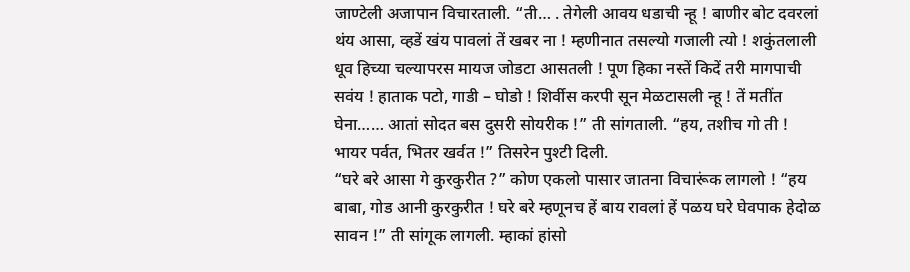जाण्टेली अजापान विचारताली. “ती… . तेगेली आवय धडाची न्हू ! बाणीर बोट दवरलां थंय आसा, व्हडें खंय पावलां तें खबर ना ! म्हणीनात तसल्यो गजाली त्यो ! शकुंतलाली धूव हिच्या चल्यापरस मायज जोडटा आसतली ! पूण हिका नस्तें किदें तरी मागपाची सवंय ! हाताक पटो, गाडी – घोडो ! शिर्वीस करपी सून मेळटासली न्हू ! तें मतींत घेना…… आतां सोदत बस दुसरी सोयरीक !” ती सांगताली. “हय, तशीच गो ती ! भायर पर्वत, भितर खर्वत !” तिसरेन पुश्टी दिली.
“घरे बरे आसा गे कुरकुरीत ?” कोण एकलो पासार जातना विचारूंक लागलो ! “हय बाबा, गोड आनी कुरकुरीत ! घरे बरे म्हणूनच हें बाय रावलां हें पळय घरे घेवपाक हेदोळ सावन !” ती सांगूक लागली. म्हाकां हांसो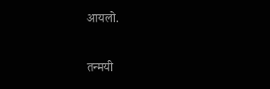आयलो.

तन्मयी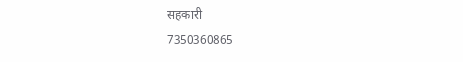सहकारी
7350360865